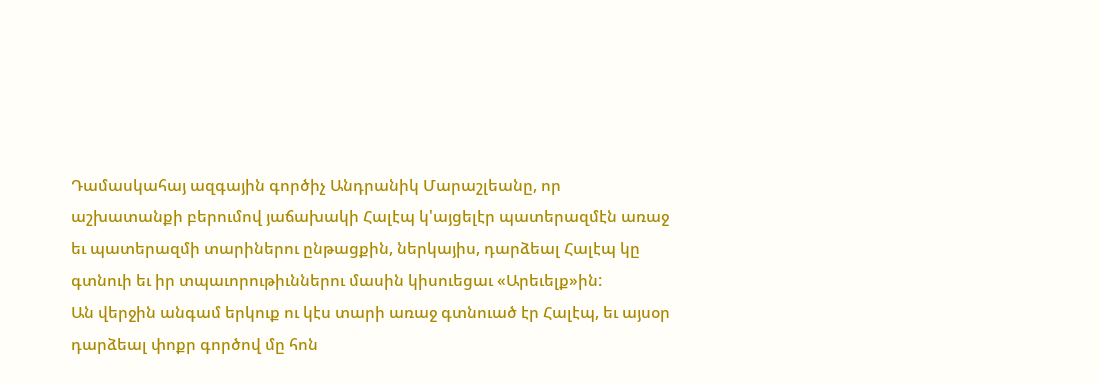Դամասկահայ ազգային գործիչ Անդրանիկ Մարաշլեանը, որ աշխատանքի բերումով յաճախակի Հալէպ կ'այցելէր պատերազմէն առաջ եւ պատերազմի տարիներու ընթացքին, ներկայիս, դարձեալ Հալէպ կը գտնուի եւ իր տպաւորութիւններու մասին կիսուեցաւ «Արեւելք»ին:
Ան վերջին անգամ երկուք ու կէս տարի առաջ գտնուած էր Հալէպ, եւ այսօր դարձեալ փոքր գործով մը հոն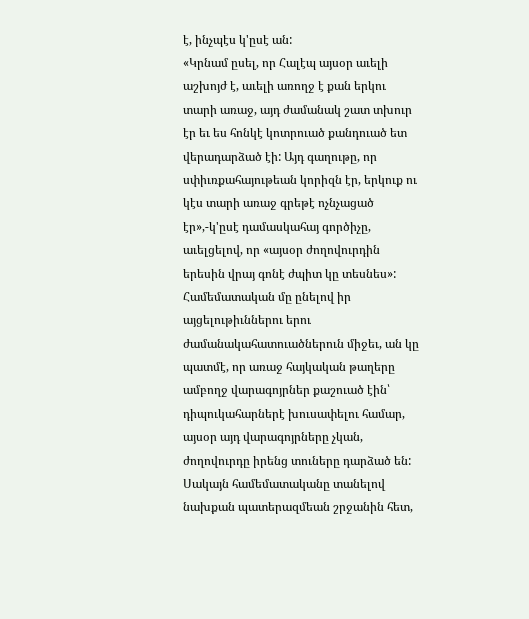է, ինչպէս կ'ըսէ ան:
«Կրնամ ըսել, որ Հալէպ այսօր աւելի աշխոյժ է, աւելի առողջ է քան երկու տարի առաջ, այդ ժամանակ շատ տխուր էր եւ ես հոնկէ կոտրուած քանդուած ետ վերադարձած էի: Այդ գաղութը, որ սփիւռքահայութեան կորիզն էր, երկուք ու կէս տարի առաջ գրեթէ ոչնչացած էր»,-կ'ըսէ դամասկահայ գործիչը, աւելցելով, որ «այսօր ժողովուրդին երեսին վրայ գոնէ ժպիտ կը տեսնես»:
Համեմատական մը ընելով իր այցելութիւններու երու ժամանակահատուածներուն միջեւ, ան կը պատմէ, որ առաջ հայկական թաղերը ամբողջ վարագոյրներ քաշուած էին՝ դիպուկահարներէ խուսափելու համար, այսօր այդ վարագոյրները չկան, ժողովուրդը իրենց տուները դարձած են:
Սակայն համեմատականը տանելով նախքան պատերազմեան շրջանին հետ,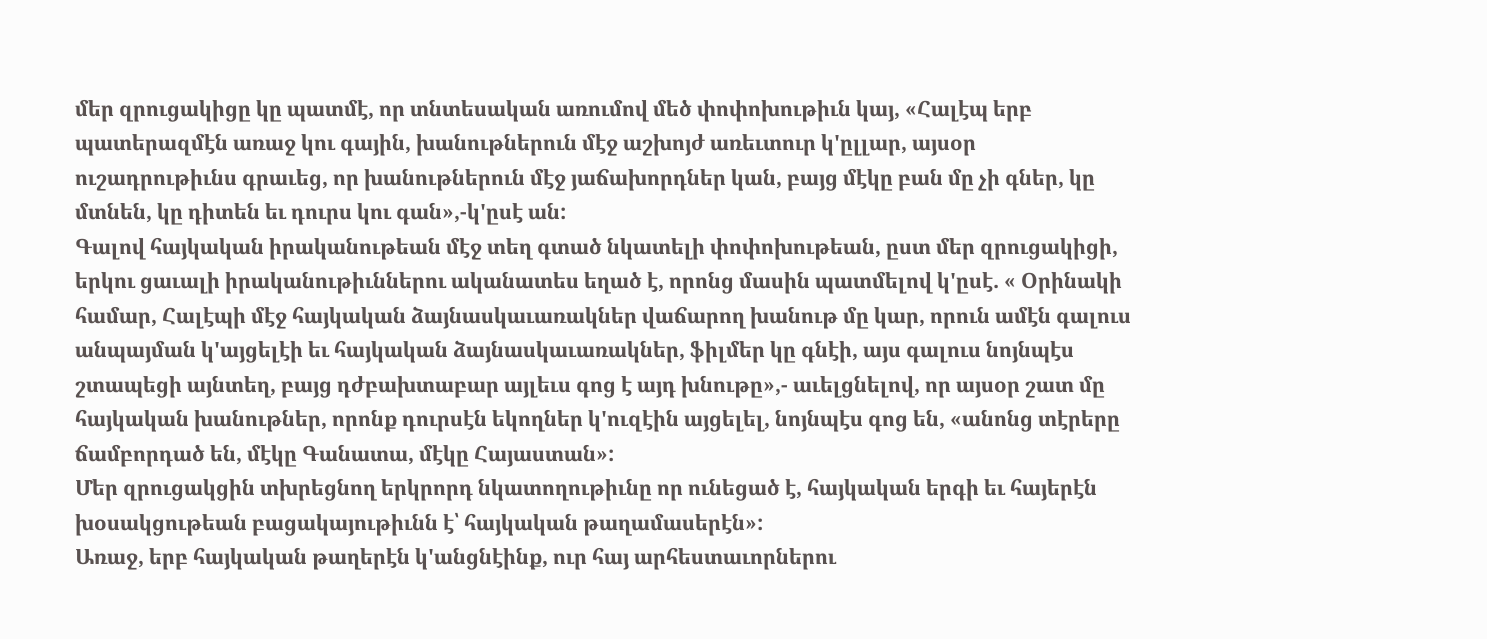մեր զրուցակիցը կը պատմէ, որ տնտեսական առումով մեծ փոփոխութիւն կայ, «Հալէպ երբ պատերազմէն առաջ կու գային, խանութներուն մէջ աշխոյժ առեւտուր կ'ըլլար, այսօր ուշադրութիւնս գրաւեց, որ խանութներուն մէջ յաճախորդներ կան, բայց մէկը բան մը չի գներ, կը մտնեն, կը դիտեն եւ դուրս կու գան»,-կ'ըսէ ան:
Գալով հայկական իրականութեան մէջ տեղ գտած նկատելի փոփոխութեան, ըստ մեր զրուցակիցի, երկու ցաւալի իրականութիւններու ականատես եղած է, որոնց մասին պատմելով կ'ըսէ. « Օրինակի համար, Հալէպի մէջ հայկական ձայնասկաւառակներ վաճարող խանութ մը կար, որուն ամէն գալուս անպայման կ'այցելէի եւ հայկական ձայնասկաւառակներ, ֆիլմեր կը գնէի, այս գալուս նոյնպէս շտապեցի այնտեղ, բայց դժբախտաբար այլեւս գոց է այդ խնութը»,- աւելցնելով, որ այսօր շատ մը հայկական խանութներ, որոնք դուրսէն եկողներ կ'ուզէին այցելել, նոյնպէս գոց են, «անոնց տէրերը ճամբորդած են, մէկը Գանատա, մէկը Հայաստան»:
Մեր զրուցակցին տխրեցնող երկրորդ նկատողութիւնը որ ունեցած է, հայկական երգի եւ հայերէն խօսակցութեան բացակայութիւնն է՝ հայկական թաղամասերէն»:
Առաջ, երբ հայկական թաղերէն կ'անցնէինք, ուր հայ արհեստաւորներու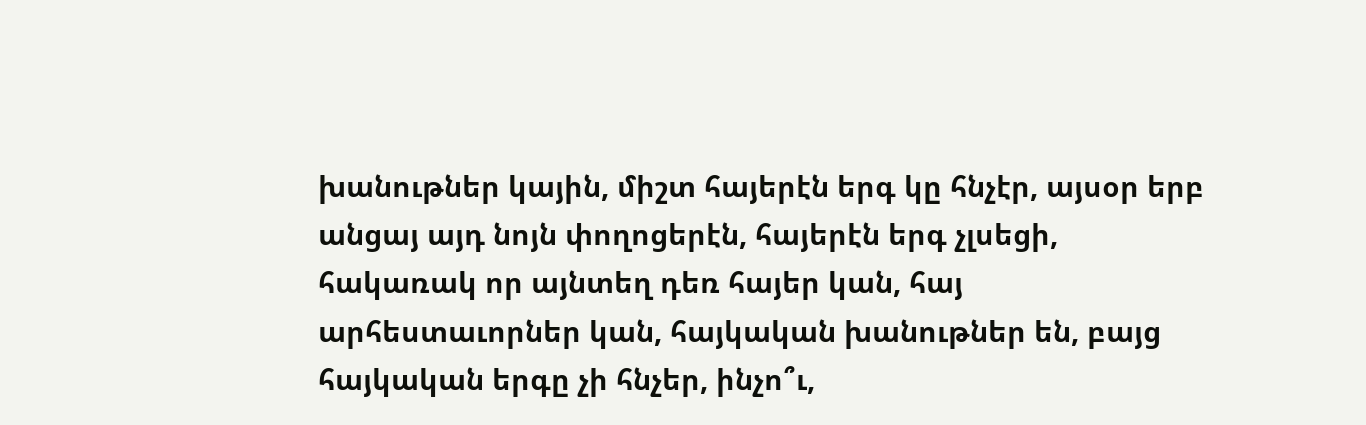խանութներ կային, միշտ հայերէն երգ կը հնչէր, այսօր երբ անցայ այդ նոյն փողոցերէն, հայերէն երգ չլսեցի, հակառակ որ այնտեղ դեռ հայեր կան, հայ արհեստաւորներ կան, հայկական խանութներ են, բայց հայկական երգը չի հնչեր, ինչո՞ւ,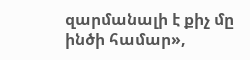զարմանալի է քիչ մը ինծի համար»,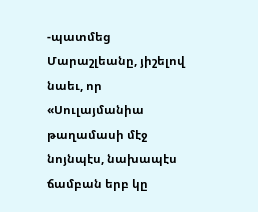-պատմեց Մարաշլեանը, յիշելով նաեւ, որ «Սուլայմանիա թաղամասի մէջ նոյնպէս, նախապէս ճամբան երբ կը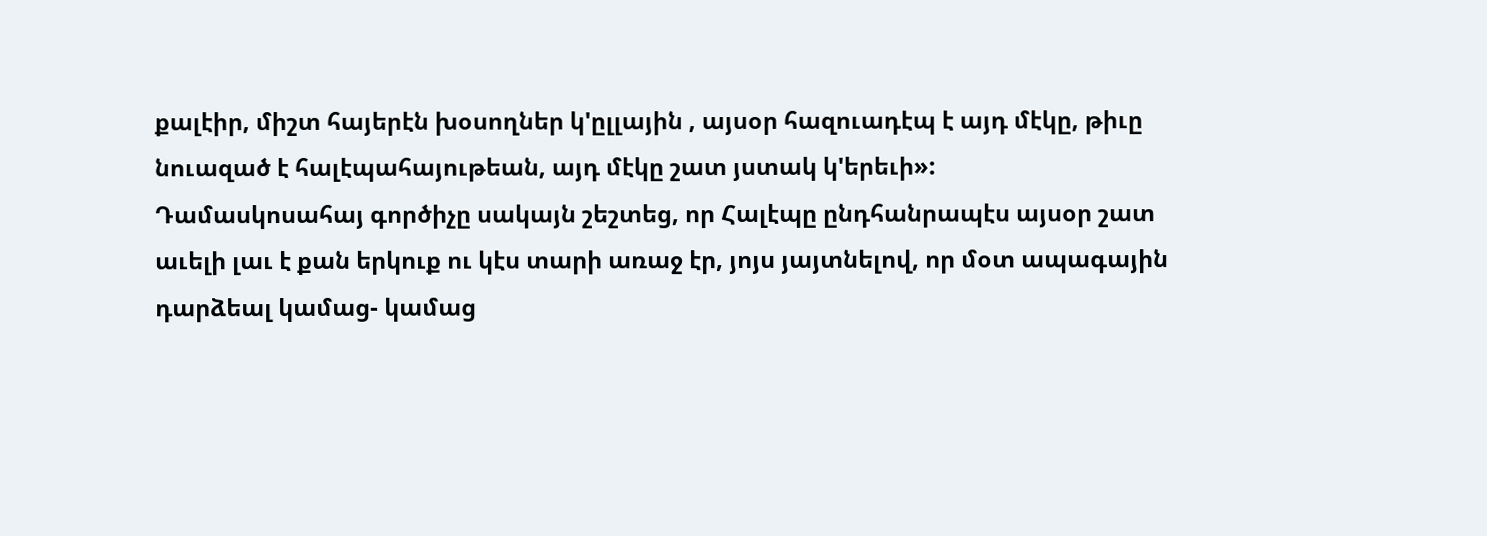քալէիր, միշտ հայերէն խօսողներ կ'ըլլային , այսօր հազուադէպ է այդ մէկը, թիւը նուազած է հալէպահայութեան, այդ մէկը շատ յստակ կ'երեւի»:
Դամասկոսահայ գործիչը սակայն շեշտեց, որ Հալէպը ընդհանրապէս այսօր շատ աւելի լաւ է քան երկուք ու կէս տարի առաջ էր, յոյս յայտնելով, որ մօտ ապագային դարձեալ կամաց- կամաց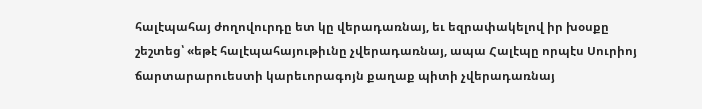հալէպահայ ժողովուրդը ետ կը վերադառնայ, եւ եզրափակելով իր խօսքը շեշտեց՝ «եթէ հալէպահայութիւնը չվերադառնայ, ապա Հալէպը որպէս Սուրիոյ ճարտարարուեստի կարեւորագոյն քաղաք պիտի չվերադառնայ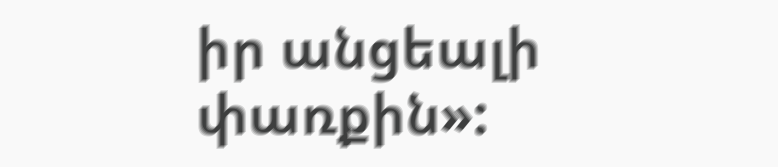իր անցեալի փառքին»: